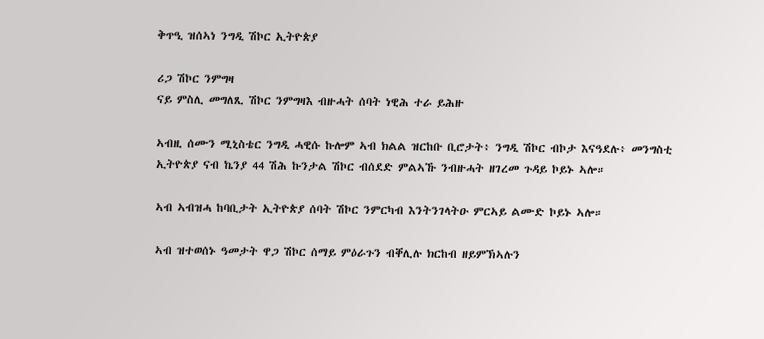ቅጥዒ ዝሰኣነ ንግዲ ሽኮር ኢትዮጵያ

ሪጋ ሽኮር ንምግዛ
ናይ ምስሊ መግለጺ ሽኮር ንምግዛእ ብዙሓት ሰባት ነዊሕ ተራ ይሕዙ

ኣብዚ ሰሙን ሚኒስቴር ንግዲ ሓዊሱ ኩሎም ኣብ ክልል ዝርከቡ ቢሮታት፥ ንግዲ ሽኮር ብኮታ እናዓደሉ፥ መንግስቲ ኢትዮጵያ ናብ ኬንያ 44 ሽሕ ኩንታል ሽኮር ብሰደድ ምልኣኹ ንብዙሓት ዘገረመ ጉዳይ ኮይኑ ኣሎ።

ኣብ ኣብዝሓ ከባቢታት ኢትዮጵያ ሰባት ሽኮር ንምርካብ እንትንገላትዑ ምርኣይ ልሙድ ኮይኑ ኣሎ።

ኣብ ዝተወሰኑ ዓመታት ዋጋ ሽኮር ሰማይ ምዕራጉን ብቐሊሉ ክርከብ ዘይምኽኣሉን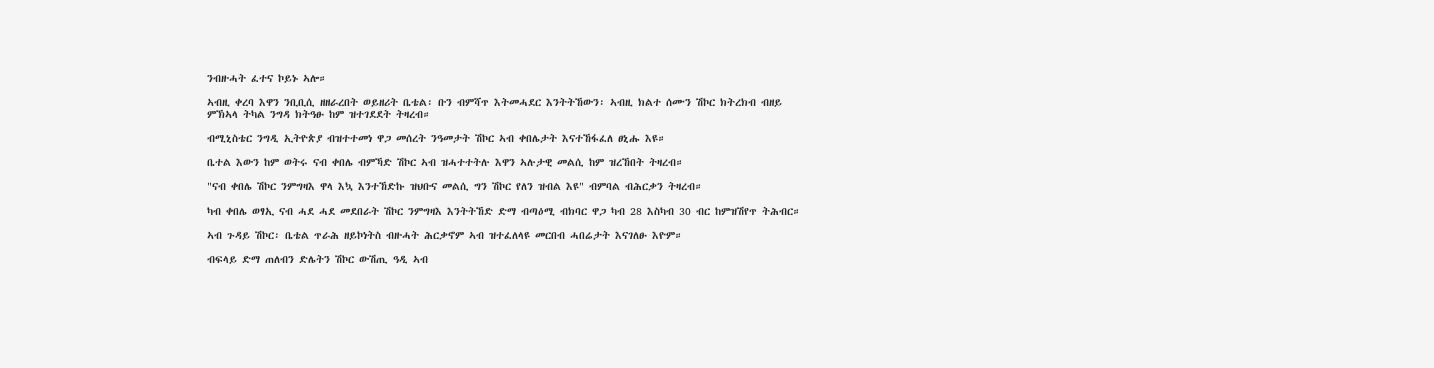ንብዙሓት ፈተና ኮይኑ ኣሎ።

ኣብዚ ቀረባ እዋን ንቢቢሲ ዘዘራረበት ወይዘሪት ቤቴል፡ ቡን ብምሻጥ እትመሓደር እንትትኸውን፡ ኣብዚ ክልተ ሰሙን ሽኮር ክትረክብ ብዘይ ምኽኣላ ትካል ንግዳ ክትዓፁ ከም ዝተገደደት ትዛረብ።

ብሚኒስቴር ንግዲ ኢትዮጵያ ብዝተተመነ ዋጋ መሰረት ንዓመታት ሽኮር ኣብ ቀበሌታት እናተኸፋፈለ ፀኒሑ እዩ።

ቤተል እውን ከም ወትሩ ናብ ቀበሌ ብምኻድ ሽኮር ኣብ ዝሓተተትሉ እዋን ኣሉታዊ መልሲ ከም ዝረኸበት ትዛረብ።

"ናብ ቀበሌ ሽኮር ንምግዛእ ዋላ እኳ እንተኸድኩ ዝህቡና መልሲ ግን ሽኮር የለን ዝብል እዩ" ብምባል ብሕርቃን ትዛረብ።

ካብ ቀበሌ ወፃኢ ናብ ሓደ ሓደ መደበራት ሽኮር ንምግዛእ እንትትኸድ ድማ ብጣዕሚ ብክባር ዋጋ ካብ 28 እስካብ 30 ብር ከምዝሽየጥ ትሕብር።

ኣብ ጉዳይ ሽኮር፡ ቤቴል ጥራሕ ዘይኮነትስ ብዙሓት ሕርቃኖም ኣብ ዝተፈለላዩ መርበብ ሓበሬታት እናገለፁ እዮም።

ብፍላይ ድማ ጠለብን ድሌትን ሽኮር ውሽጢ ዓዲ ኣብ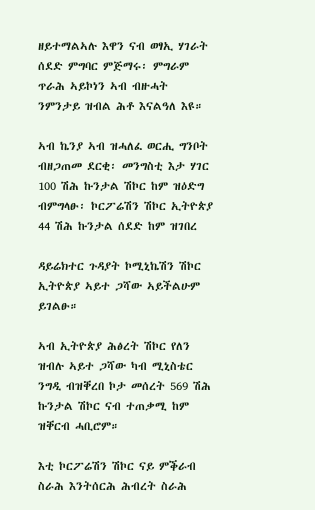ዘይተማልኣሉ እዋን ናብ ወፃኢ ሃገራት ሰደድ ምግባር ምጅማሩ፡ ምግራም ጥራሕ ኣይኮነን ኣብ ብዙሓት ንምንታይ ዝብል ሕቶ እናልዓለ እዩ።

ኣብ ኬንያ ኣብ ዝሓለፈ ወርሒ ግንቦት ብዘጋጠመ ደርቂ፡ መንግስቲ እታ ሃገር 100 ሽሕ ኩንታል ሽኮር ከም ዝዕድግ ብምግላፁ፡ ኮርፖሬሽን ሽኮር ኢትዮጵያ 44 ሽሕ ኩንታል ሰደድ ከም ዝገበረ

ዳይሬክተር ጉዳያት ኮሚኒኬሽን ሽኮር ኢትዮጵያ ኣይተ ጋሻው ኣይችልሁም ይገልፁ።

ኣብ ኢትዮጵያ ሕፅረት ሽኮር የለን ዝብሉ ኣይተ ጋሻው ካብ ሚኒስቴር ንግዲ ብዝቐረበ ኮታ መሰረት 569 ሽሕ ኩንታል ሽኮር ናብ ተጠቃሚ ከም ዝቐርብ ሓቢሮም።

እቲ ኮርፖሬሽን ሽኮር ናይ ምቕራብ ስራሕ እንትሰርሕ ሕብረት ስራሕ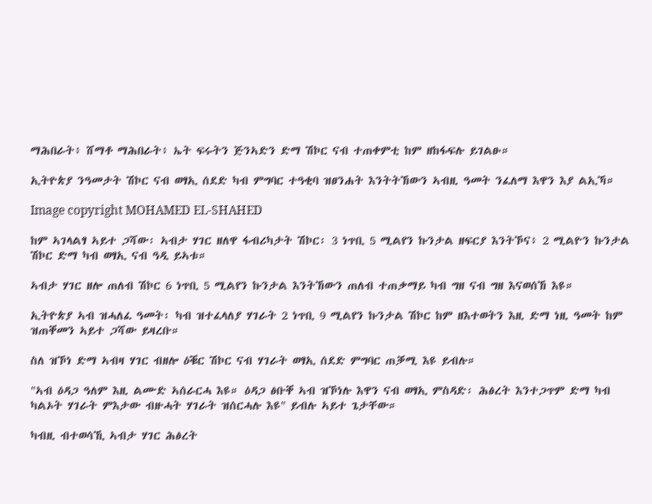ማሕበራት፥ ሸማቶ ማሕበራት፥ ኤት ፍሩትን ጅንኣድን ድማ ሽኮር ናብ ተጠቀምቲ ከም ዘከፋፍሉ ይገልፁ።

ኢትዮጵያ ንዓመታት ሽኮር ናብ ወፃኢ ሰደድ ካብ ምግባር ተዓቂባ ዝፀንሐት እንትትኸውን ኣብዚ ዓመት ንፈለማ እዋን እያ ልኢኻ።

Image copyright MOHAMED EL-SHAHED

ከም ኣገላልፃ ኣይተ ጋሻው፡ ኣብታ ሃገር ዘለዋ ፋብሪካታት ሽኮር፡ 3 ነጥቢ 5 ሚልየን ኩንታል ዘፍርያ እንትኾና፥ 2 ሚልዮን ኩንታል ሽኮር ድማ ካብ ወፃኢ ናብ ዓዲ ይኣቱ።

ኣብታ ሃገር ዘሎ ጠለብ ሽኮር 6 ነጥቢ 5 ሚልየን ኩንታል እንትኸውን ጠለብ ተጠቃማይ ካብ ግዘ ናብ ግዘ እናወሰኸ እዩ።

ኢትዮጵያ ኣብ ዝሓለፈ ዓመት፡ ካብ ዝተፈላለያ ሃገራት 2 ነጥቢ 9 ሚልየን ኩንታል ሽኮር ከም ዘእተወትን እዚ ድማ ነዚ ዓመት ከም ዝጠቐመን ኣይተ ጋሻው ይዛረቡ።

ስለ ዝኾነ ድማ ኣብዛ ሃገር ብዘሎ ዕቑር ሽኮር ናብ ሃገራት ወፃኢ ሰደድ ምግባር ጠቓሚ እዩ ይብሉ።

"ኣብ ዕዳጋ ዓለም እዚ ልሙድ ኣሰራርሓ እዩ። ዕዳጋ ፅቡቐ ኣብ ዝኾነሉ እዋን ናብ ወፃኢ ምስዳድ፡ ሕፅረት እንተጋጥም ድማ ካብ ካልኦት ሃገራት ምእታው ብዙሓት ሃገራት ዝሰርሓሉ እዩ" ይብሉ ኣይተ ጌታቸው።

ካብዚ ብተወሳኺ ኣብታ ሃገር ሕፅረት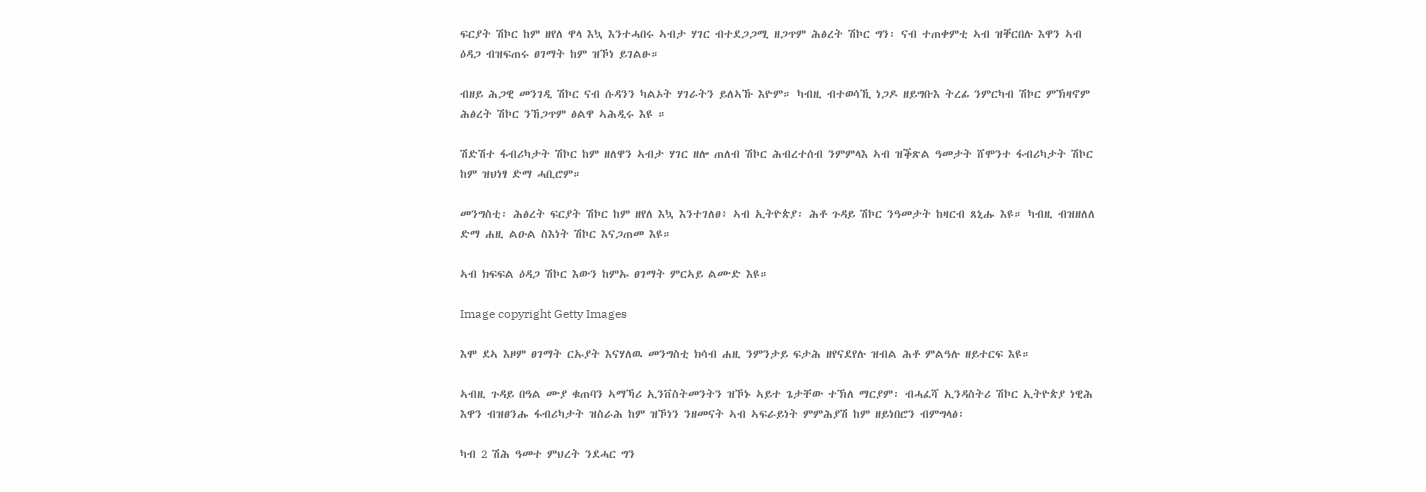ፍርያት ሽኮር ከም ዘየለ ዋላ እኳ እንተሓበሩ ኣብታ ሃገር ብተደጋጋሚ ዘጋጥም ሕፅረት ሽኮር ግን፡ ናብ ተጠቀምቲ ኣብ ዝቐርበሉ እዋን ኣብ ዕዳጋ ብዝፍጠሩ ፀገማት ከም ዝኾነ ይገልፁ።

ብዘይ ሕጋዊ መንገዲ ሽኮር ናብ ሱዳንን ካልኦት ሃገራትን ይለኣኹ እዮም። ካብዚ ብተወሳኺ ነጋዶ ዘይግቡእ ትረፊ ንምርካብ ሽኮር ምኽዛኖም ሕፅረት ሽኮር ንኸጋጥም ፅልዋ ኣሕዲሩ እዩ ።

ሽድሽተ ፋብሪካታት ሽኮር ከም ዘለዋን ኣብታ ሃገር ዘሎ ጠለብ ሽኮር ሕብረተሰብ ንምምላእ ኣብ ዝቕጽል ዓመታት ሸሞንተ ፋብሪካታት ሽኮር ከም ዝህነፃ ድማ ሓቢሮም።

መንግስቲ፡ ሕፅረት ፍርያት ሽኮር ከም ዘየለ እኳ እንተገለፀ፥ ኣብ ኢትዮጵያ፡ ሕቶ ጉዳይ ሽኮር ንዓመታት ከዛርብ ጸኒሑ እዩ። ካብዚ ብዝዘለለ ድማ ሐዚ ልዑል ስእነት ሽኮር እናጋጠመ እዩ።

ኣብ ክፍፍል ዕዳጋ ሽኮር እውን ከምኡ ፀገማት ምርኣይ ልሙድ እዩ።

Image copyright Getty Images

እሞ ደኣ እዞም ፀገማት ርኡያት እናሃለዉ መንግስቲ ክሳብ ሐዚ ንምንታይ ፍታሕ ዘየናደየሉ ዝብል ሕቶ ምልዓሉ ዘይተርፍ እዩ።

ኣብዚ ጉዳይ በዓል ሙያ ቁጠባን ኣማኻሪ ኢንቨስትመንትን ዝኾኑ ኣይተ ጌታቸው ተኽለ ማርያም፡ ብሓፈሻ ኢንዳስትሪ ሽኮር ኢትዮጵያ ነዊሕ እዋን ብዝፀንሑ ፋብሪካታት ዝስራሕ ከም ዝኾነን ንዘመናት ኣብ ኣፍራይነት ምምሕያሽ ከም ዘይነበሮን ብምግላፅ፡

ካብ 2 ሽሕ ዓመተ ምህረት ንደሓር ግን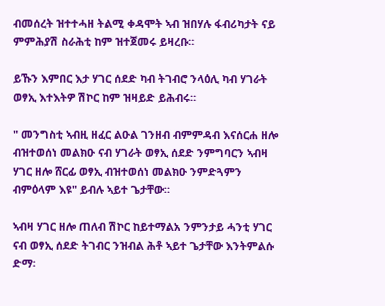ብመሰረት ዝተተሓዘ ትልሚ ቀዳሞት ኣብ ዝበሃሉ ፋብሪካታት ናይ ምምሕያሽ ስራሕቲ ከም ዝተጀመሩ ይዛረቡ።

ይኹን እምበር እታ ሃገር ሰደድ ካብ ትገብሮ ንላዕሊ ካብ ሃገራት ወፃኢ እተእትዎ ሽኮር ከም ዝዛይድ ይሕብሩ።

" መንግስቲ ኣብዚ ዘፈር ልዑል ገንዘብ ብምምዳብ እናሰርሐ ዘሎ ብዝተወሰነ መልክዑ ናብ ሃገራት ወፃኢ ሰደድ ንምግባርን ኣብዛ ሃገር ዘሎ ሸርፊ ወፃኢ ብዝተወሰነ መልክዑ ንምድጓምን ብምዕላም እዩ" ይብሉ ኣይተ ጌታቸው።

ኣብዛ ሃገር ዘሎ ጠለብ ሽኮር ከይተማልአ ንምንታይ ሓንቲ ሃገር ናብ ወፃኢ ሰደድ ትገብር ንዝብል ሕቶ ኣይተ ጌታቸው እንትምልሱ ድማ፡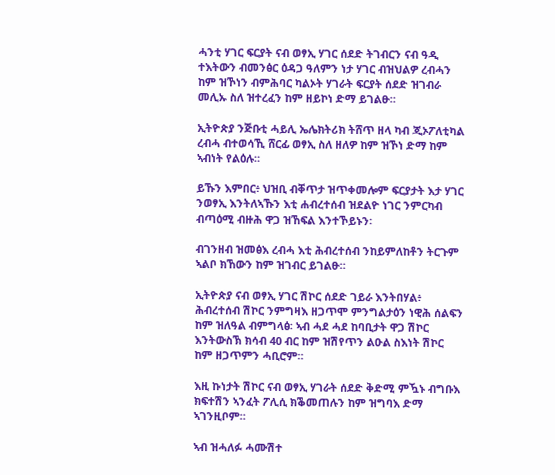ሓንቲ ሃገር ፍርያት ናብ ወፃኢ ሃገር ሰደድ ትገብርን ናብ ዓዲ ተእትውን ብመንፅር ዕዳጋ ዓለምን ነታ ሃገር ብዝህልዎ ረብሓን ከም ዝኾነን ብምሕባር ካልኦት ሃገራት ፍርያት ሰደድ ዝገብራ መሊኡ ስለ ዝተረፈን ከም ዘይኮነ ድማ ይገልፁ።

ኢትዮጵያ ንጅቡቲ ሓይሊ ኤሌክትሪክ ትሸጥ ዘላ ካብ ጂኦፖለቲካል ረብሓ ብተወሳኺ ሸርፊ ወፃኢ ስለ ዘለዎ ከም ዝኾነ ድማ ከም ኣብነት የልዕሉ።

ይኹን እምበር፥ ህዝቢ ብቐጥታ ዝጥቀመሎም ፍርያታት እታ ሃገር ንወፃኢ እንትለኣኹን እቲ ሐብረተሰብ ዝደልዮ ነገር ንምርካብ ብጣዕሚ ብዙሕ ዋጋ ዝኸፍል እንተኾይኑን፡

ብገንዘብ ዝመፅእ ረብሓ እቲ ሕብረተሰብ ንከይምለከቶን ትርጉም ኣልቦ ክኸውን ከም ዝገብር ይገልፁ።

ኢትዮጵያ ናብ ወፃኢ ሃገር ሽኮር ሰደድ ገይራ እንትበሃል፥ ሕብረተሰብ ሽኮር ንምግዛእ ዘጋጥሞ ምንግልታዕን ነዊሕ ሰልፍን ከም ዝለዓል ብምግላፅ፡ ኣብ ሓደ ሓደ ከባቢታት ዋጋ ሽኮር እንትውስኽ ክሳብ 40 ብር ከም ዝሽየጥን ልዑል ስእነት ሽኮር ከም ዘጋጥምን ሓቢሮም።

እዚ ኩነታት ሽኮር ናብ ወፃኢ ሃገራት ሰደድ ቅድሚ ምዃኑ ብግቡእ ክፍተሽን ኣንፈት ፖሊሲ ክቕመጠሉን ከም ዝግባእ ድማ ኣገንዚቦም።

ኣብ ዝሓለፉ ሓሙሽተ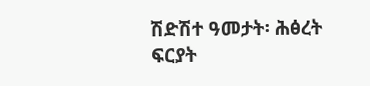ሽድሽተ ዓመታት፡ ሕፅረት ፍርያት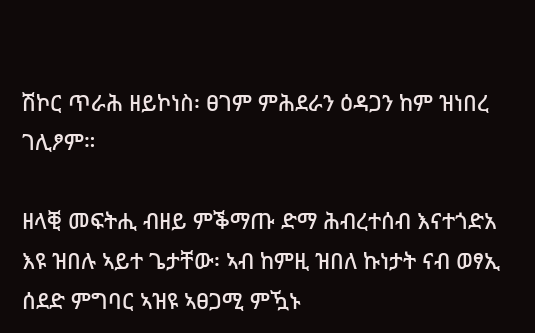ሽኮር ጥራሕ ዘይኮነስ፡ ፀገም ምሕደራን ዕዳጋን ከም ዝነበረ ገሊፆም።

ዘላቒ መፍትሒ ብዘይ ምቕማጡ ድማ ሕብረተሰብ እናተጎድአ እዩ ዝበሉ ኣይተ ጌታቸው፡ ኣብ ከምዚ ዝበለ ኩነታት ናብ ወፃኢ ሰደድ ምግባር ኣዝዩ ኣፀጋሚ ምዃኑ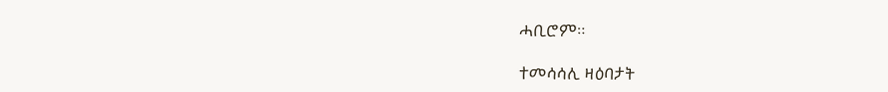ሓቢሮም።

ተመሳሳሊ ዛዕባታት